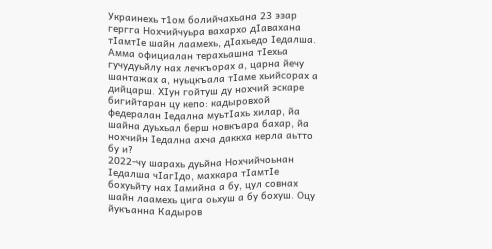Украинехь т1ом болийчахьана 23 эзар гергга Нохчийчуьра вахархо дӀавахана тIамтIе шайн лаамехь, дIахьедо Ӏедалша. Амма официалан терахьашна тӀехьа гучудуьйлу нах лечкъорах а, царна йечу шантажах а, нуьцкъала тIаме хьийсорах а дийцарш. ХӀун гойтуш ду нохчий эскаре бигийтаран цу кепо: кадыровхой федералан Ӏедална муьтӀахь хилар, йа шайна дуьхьал берш новкъара бахар, йа нохчийн Ӏедална ахча даккха керла аьтто бу и?
2022-чу шарахь дуьйна Нохчийчоьнан Ӏедалша чIагIдо, махкара тIамтIе бохуьйту нах Iамийна а бу, цул совнах шайн лаамехь цига оьхуш а бу бохуш. Оцу йукъанна Кадыров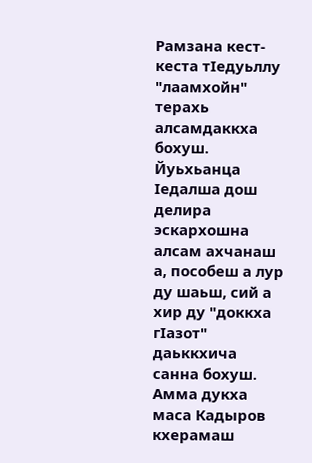Рамзана кест-кеста тIедуьллу "лаамхойн" терахь алсамдаккха бохуш.
Йуьхьанца Ӏедалша дош делира эскархошна алсам ахчанаш а, пособеш а лур ду шаьш, сий а хир ду "доккха гIазот" даьккхича санна бохуш. Амма дукха маса Кадыров кхерамаш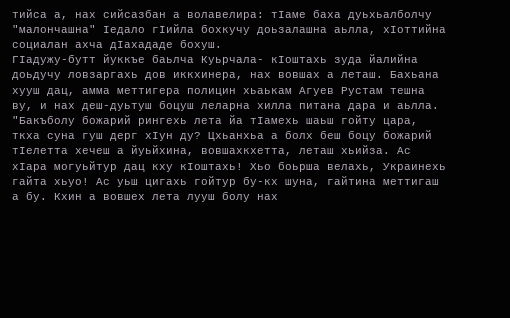тийса а, нах сийсазбан а волавелира: тIаме баха дуьхьалболчу "малончашна" Iедало гIийла бохкучу доьзалашна аьлла, хIоттийна социалан ахча дIахададе бохуш.
ГIадужу-бутт йуккъе баьлча Куьрчала- кӀоштахь зуда йалийна доьдучу ловзаргахь дов иккхинера, нах вовшах а леташ. Бахьана хууш дац, амма меттигера полицин хьаькам Агуев Рустам тешна ву, и нах деш-дуьтуш боцуш леларна хилла питана дара и аьлла.
"Бакъболу божарий рингехь лета йа тӀамехь шаьш гойту цара, ткха суна гуш дерг хIун ду? Цхьанхьа а болх беш боцу божарий тIелетта хечеш а йуьйхина, вовшахкхетта, леташ хьийза. Ас хӀара могуьйтур дац кху кӀоштахь! Хьо боьрша велахь, Украинехь гайта хьуо! Ас уьш цигахь гойтур бу-кх шуна, гайтина меттигаш а бу. Кхин а вовшех лета лууш болу нах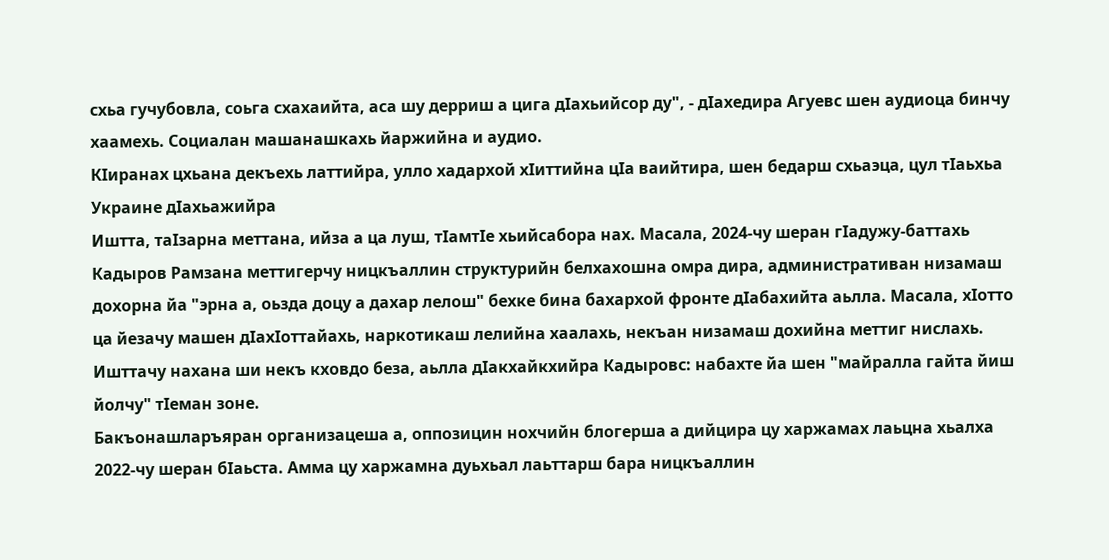схьа гучубовла, соьга схахаийта, аса шу дерриш а цига дIахьийсор ду", - дIахедира Агуевс шен аудиоца бинчу хаамехь. Социалан машанашкахь йаржийна и аудио.
КIиранах цхьана декъехь латтийра, улло хадархой хIиттийна цIа ваийтира, шен бедарш схьаэца, цул тIаьхьа Украине дIахьажийра
Иштта, таӀзарна меттана, ийза а ца луш, тIамтIе хьийсабора нах. Масала, 2024-чу шеран гIадужу-баттахь Кадыров Рамзана меттигерчу ницкъаллин структурийн белхахошна омра дира, административан низамаш дохорна йа "эрна а, оьзда доцу а дахар лелош" бехке бина бахархой фронте дӀабахийта аьлла. Масала, хIотто ца йезачу машен дӀахӀоттайахь, наркотикаш лелийна хаалахь, некъан низамаш дохийна меттиг нислахь. Ишттачу нахана ши некъ кховдо беза, аьлла дӀакхайкхийра Кадыровс: набахте йа шен "майралла гайта йиш йолчу" тӀеман зоне.
Бакъонашларъяран организацеша а, оппозицин нохчийн блогерша а дийцира цу харжамах лаьцна хьалха 2022-чу шеран бIаьста. Амма цу харжамна дуьхьал лаьттарш бара ницкъаллин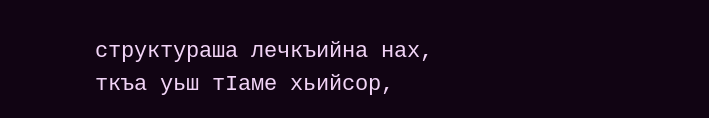структураша лечкъийна нах, ткъа уьш тIаме хьийсор,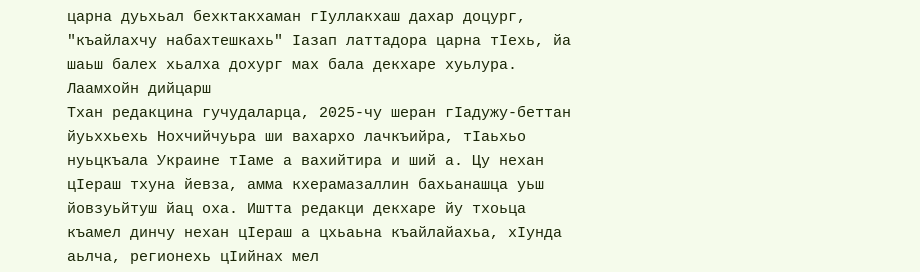царна дуьхьал бехктакхаман гIуллакхаш дахар доцург, "къайлахчу набахтешкахь" Ӏазап латтадора царна тIехь, йа шаьш балех хьалха дохург мах бала декхаре хуьлура.
Лаамхойн дийцарш
Тхан редакцина гучудаларца, 2025-чу шеран гIадужу-беттан йуьххьехь Нохчийчуьра ши вахархо лачкъийра, тӀаьхьо нуьцкъала Украине тӀаме а вахийтира и ший а. Цу нехан цӀераш тхуна йевза, амма кхерамазаллин бахьанашца уьш йовзуьйтуш йац оха. Иштта редакци декхаре йу тхоьца къамел динчу нехан цIераш а цхьаьна къайлайахьа, хIунда аьлча, регионехь цIийнах мел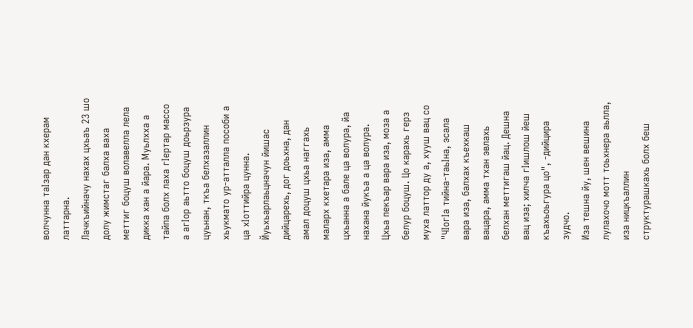волчунна таIзар дан кхерам латтарна.
Лачкъийначу нахах цхьаъ 23 шо долу жимстаг балха ваха меттиг боцуш волавелла лела дикка хан а йара. Муьлхха а тайпа болх лаха гӀертар массо а агӀор аьтто боцуш доьрзура цуьнан, ткъа белхазаллин хьукмато ур-атталла пособи а ца хIоттийра цунна. Йуьхьарлаьцначун йишас дийцарехь, дог доьхна, дан амал доцуш цхьа наггахь маларх кхетара иза, амма цхьанна а бале ца волура, йа нахана йукъа а ца волура.
Цхьа пекъар вара иза, моза а белур боцуш. Цо карахь герз муха латтор ду а, хууш вац со
"ЧӀогӀа тийна-таьIна, эсала вара иза, балхах къехкаш вацара, амма тхан эвлахь белхан меттигаш йац. Дешна вац иза; хилча гӀишлош йеш къахьоьгура цо", -дийцира зудчо.
Иза тешна йу, шен вешина лулахочо мотт тоьхнера аьлла, иза ницкъаллин структурашкахь болх беш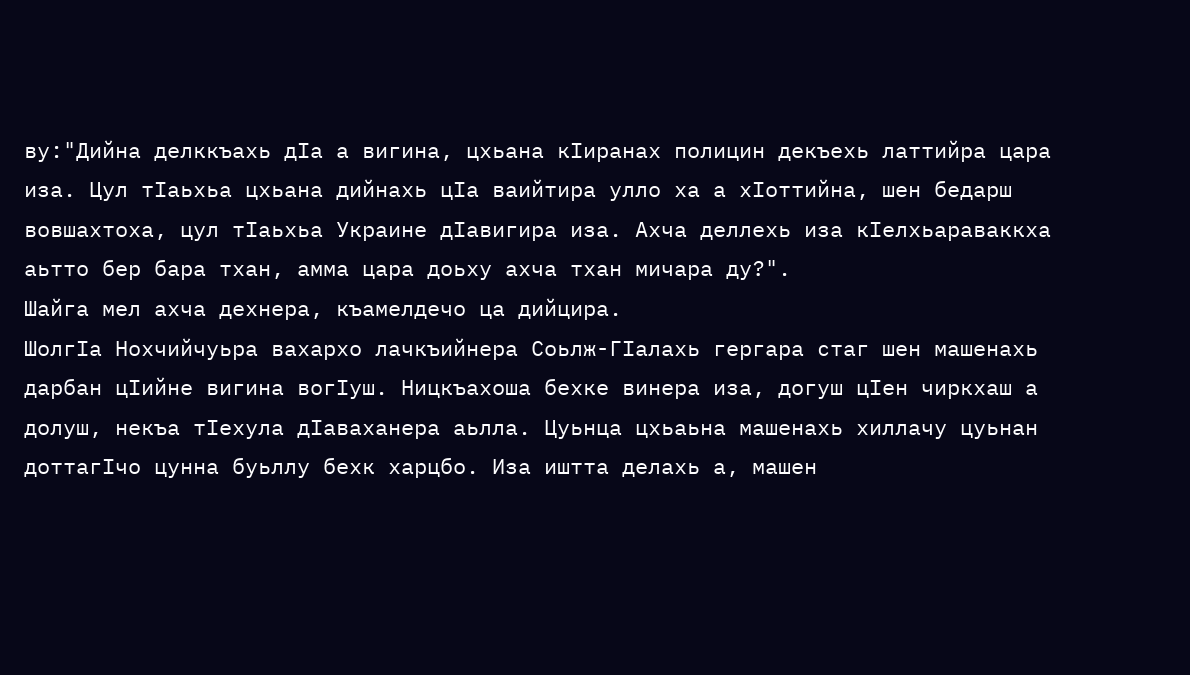ву:"Дийна делккъахь дӀа а вигина, цхьана кӀиранах полицин декъехь латтийра цара иза. Цул тӀаьхьа цхьана дийнахь цIа ваийтира улло ха а хIоттийна, шен бедарш вовшахтоха, цул тIаьхьа Украине дIавигира иза. Ахча деллехь иза кIелхьараваккха аьтто бер бара тхан, амма цара доьху ахча тхан мичара ду?".
Шайга мел ахча дехнера, къамелдечо ца дийцира.
ШолгӀа Нохчийчуьра вахархо лачкъийнера Соьлж-ГӀалахь гергара стаг шен машенахь дарбан цӀийне вигина вогIуш. Ницкъахоша бехке винера иза, догуш цӀен чиркхаш а долуш, некъа тIехула дIаваханера аьлла. Цуьнца цхьаьна машенахь хиллачу цуьнан доттагӀчо цунна буьллу бехк харцбо. Иза иштта делахь а, машен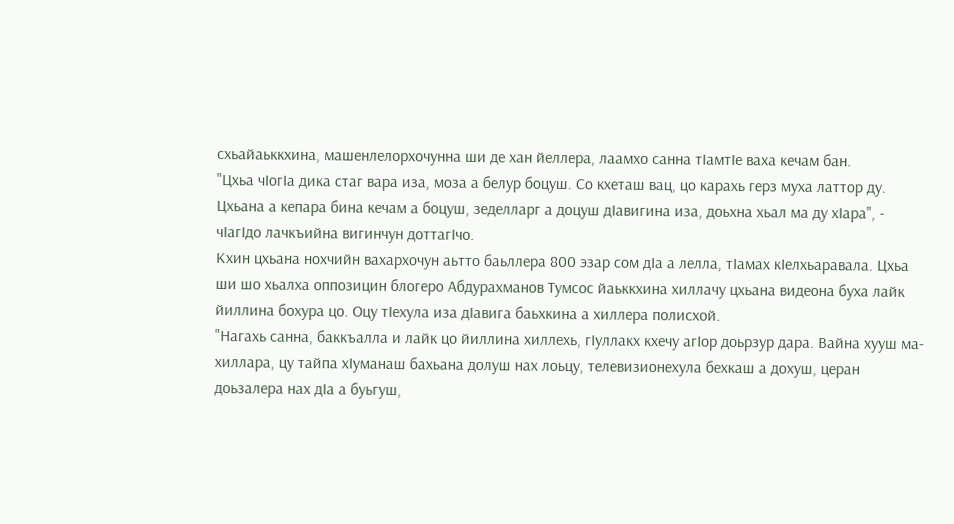схьайаьккхина, машенлелорхочунна ши де хан йеллера, лаамхо санна тIамтIе ваха кечам бан.
"Цхьа чIогIа дика стаг вара иза, моза а белур боцуш. Со кхеташ вац, цо карахь герз муха латтор ду. Цхьана а кепара бина кечам а боцуш, зеделларг а доцуш дIавигина иза, доьхна хьал ма ду хIара", - чIагIдо лачкъийна вигинчун доттагIчо.
Кхин цхьана нохчийн вахархочун аьтто баьллера 800 эзар сом дIа а лелла, тӀамах кIелхьаравала. Цхьа ши шо хьалха оппозицин блогеро Абдурахманов Тумсос йаьккхина хиллачу цхьана видеона буха лайк йиллина бохура цо. Оцу тIехула иза дIавига баьхкина а хиллера полисхой.
"Нагахь санна, баккъалла и лайк цо йиллина хиллехь, гӀуллакх кхечу агIор доьрзур дара. Вайна хууш ма-хиллара, цу тайпа хӀуманаш бахьана долуш нах лоьцу, телевизионехула бехкаш а дохуш, церан доьзалера нах дӀа а буьгуш,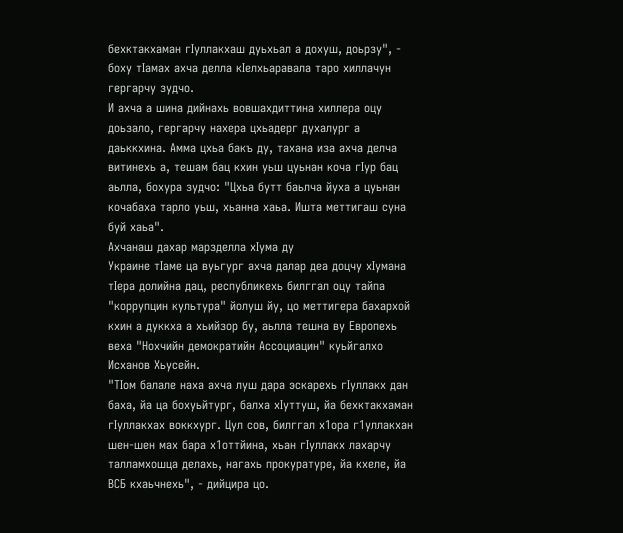бехктакхаман гӀуллакхаш дуьхьал а дохуш, доьрзу", - боху тӀамах ахча делла кIелхьаравала таро хиллачун гергарчу зудчо.
И ахча а шина дийнахь вовшахдиттина хиллера оцу доьзало, гергарчу нахера цхьадерг духалург а даьккхина. Амма цхьа бакъ ду, тахана иза ахча делча витинехь а, тешам бац кхин уьш цуьнан коча гIур бац аьлла, бохура зудчо: "Цхьа бутт баьлча йуха а цуьнан кочабаха тарло уьш, хьанна хаьа. Ишта меттигаш суна буй хаьа".
Ахчанаш дахар марзделла хIума ду
Украине тӀаме ца вуьгург ахча далар деа доцчу хIумана тIера долийна дац, республикехь билггал оцу тайпа "коррупцин культура" йолуш йу, цо меттигера бахархой кхин а дуккха а хьийзор бу, аьлла тешна ву Европехь веха "Нохчийн демократийн Ассоциацин" куьйгалхо Исханов Хьусейн.
"ТӀом балале наха ахча луш дара эскарехь гӀуллакх дан баха, йа ца бохуьйтург, балха хIуттуш, йа бехктакхаман гIуллакхах воккхург. Цул сов, билггал х1ора г1уллакхан шен-шен мах бара х1оттйина, хьан гӀуллакх лахарчу талламхошца делахь, нагахь прокуратуре, йа кхеле, йа ВСБ кхаьчнехь", - дийцира цо.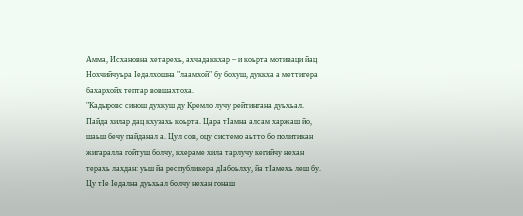Амма, Исхановна хетарехь, ахчадаккхар – и коьрта мотиваци йац Нохчийчуьра Iедалхошна "лаамхой" бу бохуш, дуккха а меттигера бахархойх тептар вовшахтоха.
"Кадыровс синош духкуш ду Кремло лучу рейтингана дуьхьал. Пайда хилар дац кхузахь коьрта. Цара тӀамна алсам харжаш йо, шаьш бечу пайданал а. Цул сов, оцу системо аьтто бо политикан жигаралла гойтуш болчу, кхераме хила тарлучу кегийчу нехан терахь лахдан: уьш йа республикера дӀабоьлху, йа тIамехь леш бу. Цу тIе Ӏедална дуьхьал болчу нехан гонаш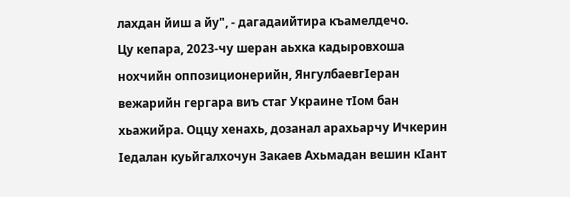лахдан йиш а йу", - дагадаийтира къамелдечо.
Цу кепара, 2023-чу шеран аьхка кадыровхоша нохчийн оппозиционерийн, ЯнгулбаевгIеран вежарийн гергара виъ стаг Украине тӀом бан хьажийра. Оццу хенахь, дозанал арахьарчу Ичкерин Ӏедалан куьйгалхочун Закаев Ахьмадан вешин кӀант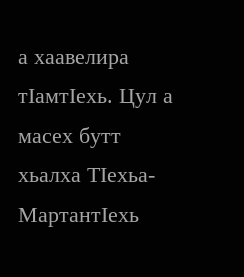а хаавелира тӀамтIехь. Цул а масех бутт хьалха ТIехьа-МартантӀехь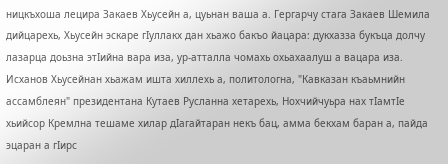ницкъхоша лецира Закаев Хьусейн а, цуьнан ваша а. Гергарчу стага Закаев Шемила дийцарехь, Хьусейн эскаре гӀуллакх дан хьажо бакъо йацара: дукхазза букъца долчу лазарца доьзна этIийна вара иза, ур-атталла чомахь охьахаалуш а вацара иза.
Исханов Хьусейнан хьажам ишта хиллехь а, политологна, "Кавказан къаьмнийн ассамблеян" президентана Кутаев Русланна хетарехь, Нохчийчуьра нах тIамтIе хьийсор Кремлна тешаме хилар дIагайтаран некъ бац, амма бекхам баран а, пайда эцаран а гӀирс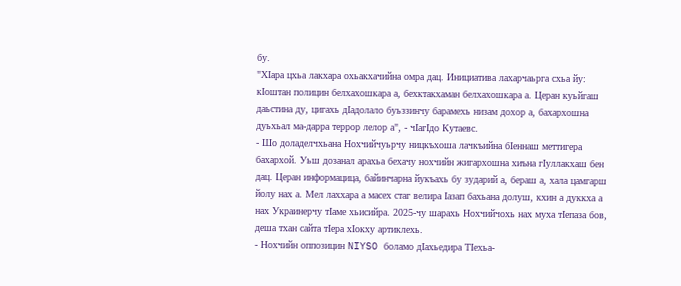бу.
"ХӀара цхьа лакхара охьакхачийна омра дац. Инициатива лахарчаьрга схьа йу: кӀоштан полицин белхахошкара а, бехктакхаман белхахошкара а. Церан куьйгаш даьстина ду, цигахь дӀадолало буьззинчу барамехь низам дохор а, бахархошна дуьхьал ма-дарра террор лелор а", - чӀагӀдо Кутаевс.
- Шо доладелчхьана Нохчийчуьрчу ницкъхоша лачкъийна бӀеннаш меттигера бахархой. Уьш дозанал арахьа бехачу нохчийн жигархошна хиъна гӀуллакхаш бен дац. Церан информацица, байинчарна йукъахь бу зударий а, бераш а, хала цамгарш йолу нах а. Мел лаххара а масех стаг велира Ӏазап бахьана долуш, кхин а дуккха а нах Украинерчу тӀаме хьисийра. 2025-чу шарахь Нохчийчохь нах муха тӀепаза бов, деша тхан сайта тӀера хӀокху артиклехь.
- Нохчийн оппозицин NIYSO боламо дIахьедира ТIехьа-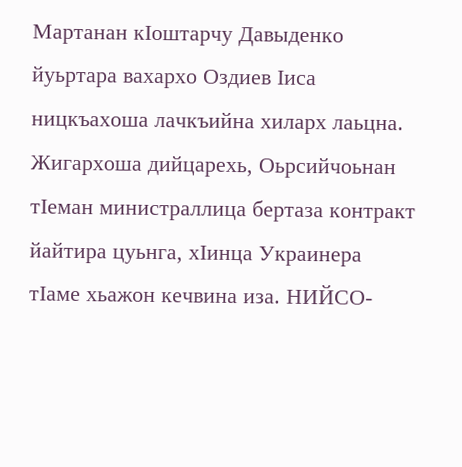Мартанан кӀоштарчу Давыденко йуьртара вахархо Оздиев Ӏиса ницкъахоша лачкъийна хиларх лаьцна. Жигархоша дийцарехь, Оьрсийчоьнан тӀеман министраллица бертаза контракт йайтира цуьнга, хIинца Украинера тIаме хьажон кечвина иза. НИЙСО-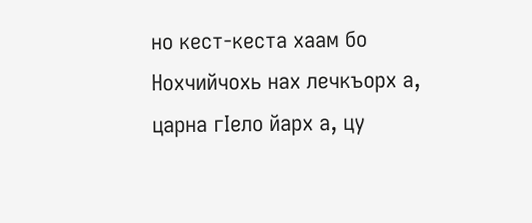но кест-кеста хаам бо Нохчийчохь нах лечкъорх а, царна гӀело йарх а, цу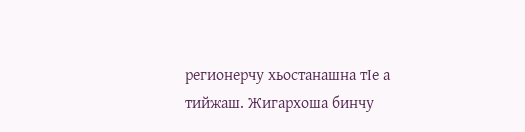регионерчу хьостанашна тӀе а тийжаш. Жигархоша бинчу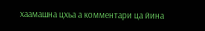хаамашна цхьа а комментари ца йина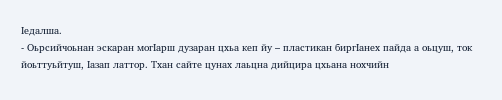Ӏедалша.
- Оьрсийчоьнан эскаран могIарш дузаран цхьа кеп йу – пластикан биргӀанех пайда а оьцуш, ток йоьттуьйтуш, Ӏазап латтор. Тхан сайте цунах лаьцна дийцира цхьана нохчийн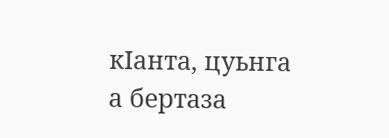кIанта, цуьнга а бертаза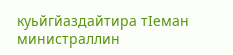куьйгйаздайтира тIеман министраллин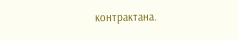контрактана.